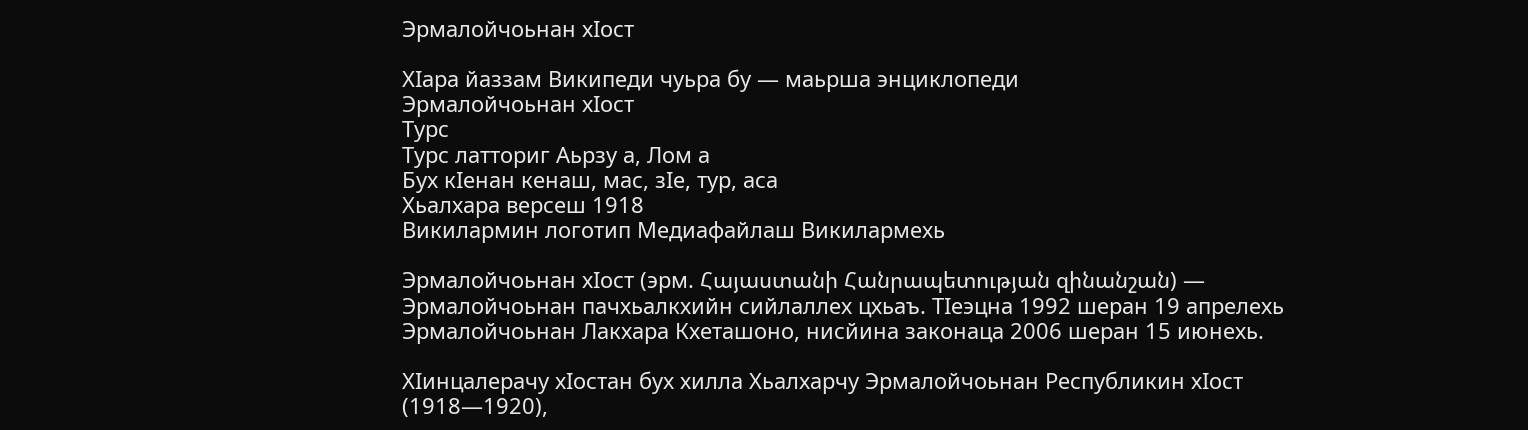Эрмалойчоьнан хӀост

ХӀара йаззам Википеди чуьра бу — маьрша энциклопеди
Эрмалойчоьнан хӀост
Турс
Турс латториг Аьрзу а, Лом а
Бух кӀенан кенаш, мас, зӀе, тур, аса
Хьалхара версеш 1918
Викилармин логотип Медиафайлаш Викилармехь

Эрмалойчоьнан хӀост (эрм. Հայաստանի Հանրապետության զինանշան) — Эрмалойчоьнан пачхьалкхийн сийлаллех цхьаъ. ТӀеэцна 1992 шеран 19 апрелехь Эрмалойчоьнан Лакхара Кхеташоно, нисйина законаца 2006 шеран 15 июнехь.

ХӀинцалерачу хӀостан бух хилла Хьалхарчу Эрмалойчоьнан Республикин хӀост (1918—1920),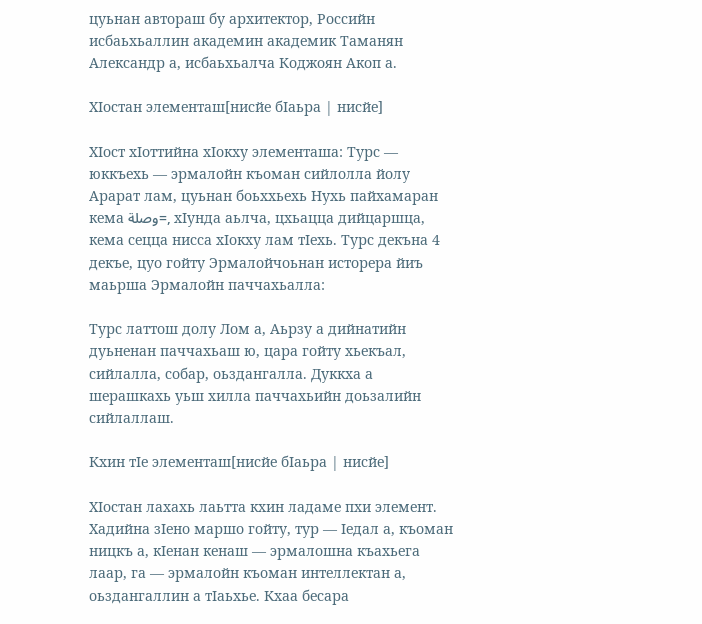цуьнан автораш бу архитектор, Российн исбаьхьаллин академин академик Таманян Александр а, исбаьхьалча Коджоян Акоп а.

ХӀостан элементаш[нисйе бӀаьра | нисйе]

ХӀост хӀоттийна хӀокху элементаша: Турс — юккъехь — эрмалойн къоман сийлолла йолу Арарат лам, цуьнан боьххьехь Нухь пайхамаран кема وصلة=, хӀунда аьлча, цхьацца дийцаршца, кема сецца нисса хӀокху лам тӀехь. Турс декъна 4 декъе, цуо гойту Эрмалойчоьнан исторера йиъ маьрша Эрмалойн паччахьалла:

Турс латтош долу Лом а, Аьрзу а дийнатийн дуьненан паччахьаш ю, цара гойту хьекъал, сийлалла, собар, оьздангалла. Дуккха а шерашкахь уьш хилла паччахьийн доьзалийн сийлаллаш.

Кхин тӀе элементаш[нисйе бӀаьра | нисйе]

ХӀостан лахахь лаьтта кхин ладаме пхи элемент. Хадийна зӀено маршо гойту, тур — Ӏедал а, къоман ницкъ а, кӀенан кенаш — эрмалошна къахьега лаар, га — эрмалойн къоман интеллектан а, оьздангаллин а тӀаьхье. Кхаа бесара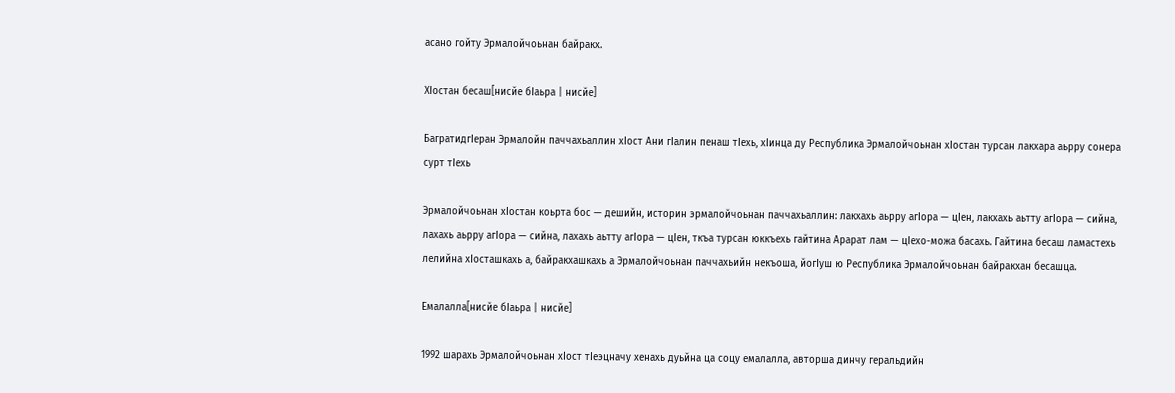асано гойту Эрмалойчоьнан байракх.

ХӀостан бесаш[нисйе бӀаьра | нисйе]

БагратидгӀеран Эрмалойн паччахьаллин хӀост Ани гӀалин пенаш тӀехь, хӀинца ду Республика Эрмалойчоьнан хӀостан турсан лакхара аьрру сонера сурт тӀехь

Эрмалойчоьнан хӀостан коьрта бос — дешийн, историн эрмалойчоьнан паччахьаллин: лакхахь аьрру агӀора — цӀен, лакхахь аьтту агӀора — сийна, лахахь аьрру агӀора — сийна, лахахь аьтту агӀора — цӀен, ткъа турсан юккъехь гайтина Арарат лам — цӀехо-можа басахь. Гайтина бесаш ламастехь лелийна хӀосташкахь а, байракхашкахь а Эрмалойчоьнан паччахьийн некъоша, йогӀуш ю Республика Эрмалойчоьнан байракхан бесашца.

Емалалла[нисйе бӀаьра | нисйе]

1992 шарахь Эрмалойчоьнан хӀост тӀеэцначу хенахь дуьйна ца соцу емалалла, авторша динчу геральдийн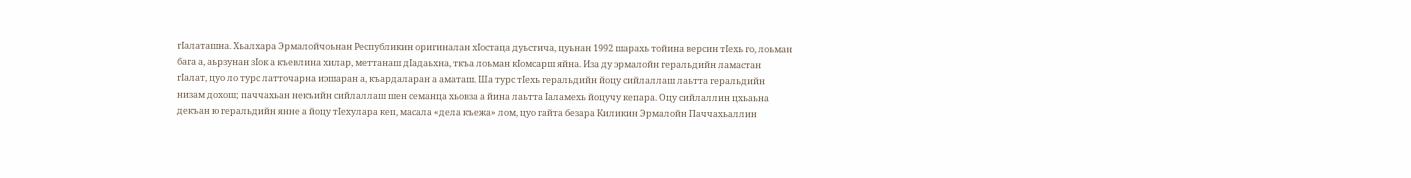гӀалаташна. Хьалхара Эрмалойчоьнан Республикин оригиналан хӀостаца дуьстича, цуьнан 1992 шарахь тойина версин тӀехь го, лоьман бага а, аьрзунан зӀок а къевлина хилар, меттанаш дӀадаьхна, ткъа лоьман кӀомсарш яйна. Иза ду эрмалойн геральдийн ламастан гӀалат, цуо ло турс латточарна иэшаран а, къардаларан а аматаш. Ша турс тӀехь геральдийн йоцу сийлаллаш лаьтта геральдийн низам дохош; паччахьан некъийн сийлаллаш шен семанца хьовза а йина лаьтта Ӏаламехь йоцучу кепара. Оцу сийлаллин цхьаьна декъан ю геральдийн янне а йоцу тӀехулара кеп, масала «дела къежа» лом, цуо гайта безара Киликин Эрмалойн Паччахьаллин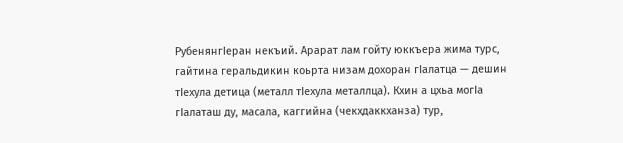РубенянгӀеран некъий. Арарат лам гойту юккъера жима турс, гайтина геральдикин коьрта низам дохоран гӀалатца — дешин тӀехула детица (металл тӀехула металлца). Кхин а цхьа могӀа гӀалаташ ду, масала, каггийна (чекхдаккханза) тур,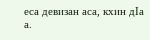еса девизан аса, кхин дӀа а.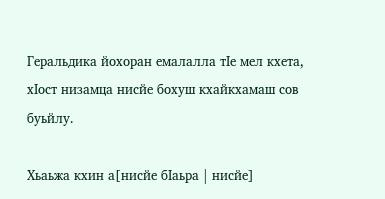Геральдика йохоран емалалла тӀе мел кхета, хӀост низамца нисйе бохуш кхайкхамаш сов буьйлу.

Хьаьжа кхин а[нисйе бӀаьра | нисйе]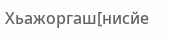Хьажоргаш[нисйе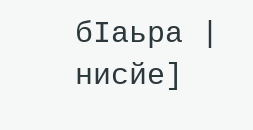бӀаьра | нисйе]